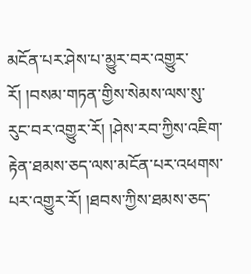མངོན་པར་ཤེས་པ་མྱུར་བར་འགྱུར་རོ། །བསམ་གཏན་གྱིས་སེམས་ལས་སུ་རུང་བར་འགྱུར་རོ། །ཤེས་རབ་ཀྱིས་འཇིག་རྟེན་ཐམས་ཅད་ལས་མངོན་པར་འཕགས་པར་འགྱུར་རོ། །ཐབས་ཀྱིས་ཐམས་ཅད་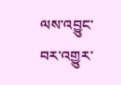ལས་འབྱུང་བར་འགྱུར་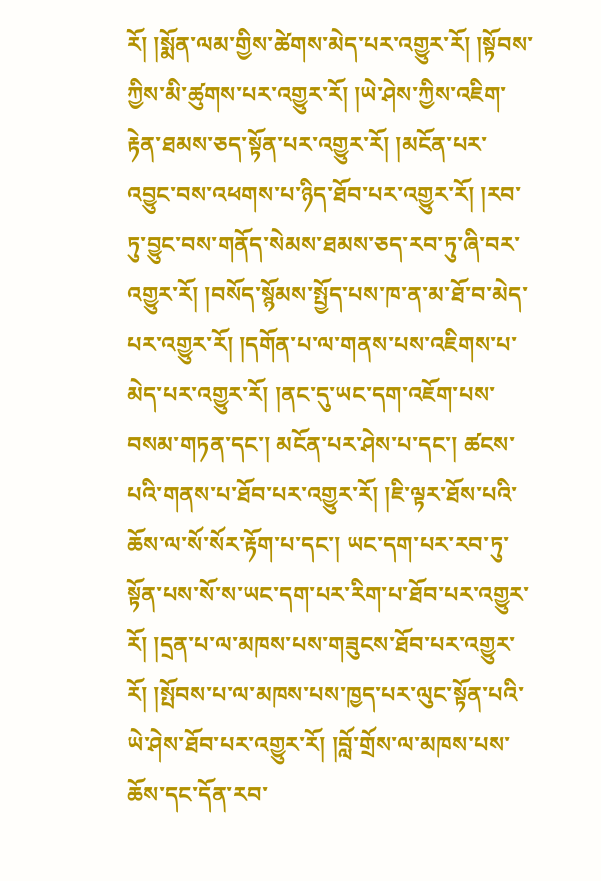རོ། །སྨོན་ལམ་གྱིས་ཚེགས་མེད་པར་འགྱུར་རོ། །སྟོབས་ཀྱིས་མི་ཚུགས་པར་འགྱུར་རོ། །ཡེ་ཤེས་ཀྱིས་འཇིག་རྟེན་ཐམས་ཅད་སྟོན་པར་འགྱུར་རོ། །མངོན་པར་འབྱུང་བས་འཕགས་པ་ཉིད་ཐོབ་པར་འགྱུར་རོ། །རབ་ཏུ་བྱུང་བས་གནོད་སེམས་ཐམས་ཅད་རབ་ཏུ་ཞི་བར་འགྱུར་རོ། །བསོད་སྙོམས་སྤྱོད་པས་ཁ་ན་མ་ཐོ་བ་མེད་པར་འགྱུར་རོ། །དགོན་པ་ལ་གནས་པས་འཇིགས་པ་མེད་པར་འགྱུར་རོ། །ནང་དུ་ཡང་དག་འཇོག་པས་བསམ་གཏན་དང་། མངོན་པར་ཤེས་པ་དང་། ཚངས་པའི་གནས་པ་ཐོབ་པར་འགྱུར་རོ། །ཇི་ལྟར་ཐོས་པའི་ཆོས་ལ་སོ་སོར་རྟོག་པ་དང་། ཡང་དག་པར་རབ་ཏུ་སྟོན་པས་སོ་ས་ཡང་དག་པར་རིག་པ་ཐོབ་པར་འགྱུར་རོ། །དྲན་པ་ལ་མཁས་པས་གཟུངས་ཐོབ་པར་འགྱུར་རོ། །སྤོབས་པ་ལ་མཁས་པས་ཁྱད་པར་ལུང་སྟོན་པའི་ཡེ་ཤེས་ཐོབ་པར་འགྱུར་རོ། །བློ་གྲོས་ལ་མཁས་པས་ཆོས་དང་དོན་རབ་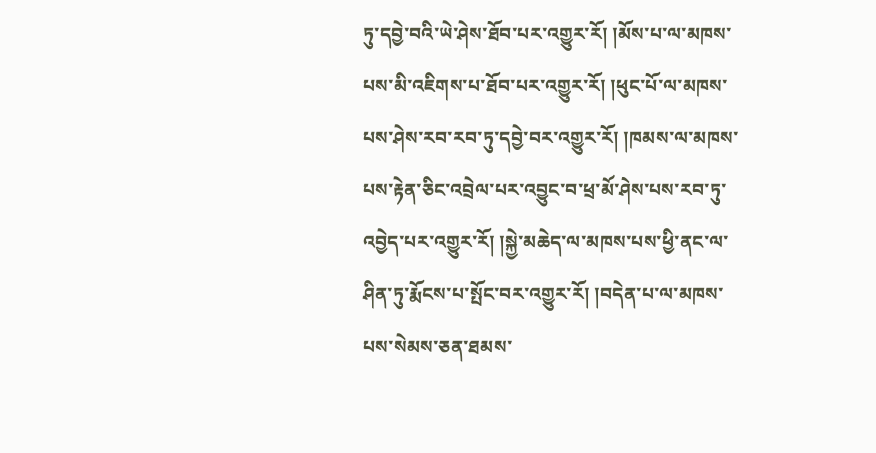ཏུ་དབྱེ་བའི་ཡེ་ཤེས་ཐོབ་པར་འགྱུར་རོ། །མོས་པ་ལ་མཁས་པས་མི་འཇིགས་པ་ཐོབ་པར་འགྱུར་རོ། །ཕུང་པོ་ལ་མཁས་པས་ཤེས་རབ་རབ་ཏུ་དབྱེ་བར་འགྱུར་རོ། །ཁམས་ལ་མཁས་པས་རྟེན་ཅིང་འབྲེལ་པར་འབྱུང་བ་ཕྲ་མོ་ཤེས་པས་རབ་ཏུ་འབྱེད་པར་འགྱུར་རོ། །སྐྱེ་མཆེད་ལ་མཁས་པས་ཕྱི་ནང་ལ་ཤིན་ཏུ་རྨོངས་པ་སྤོང་བར་འགྱུར་རོ། །བདེན་པ་ལ་མཁས་པས་སེམས་ཅན་ཐམས་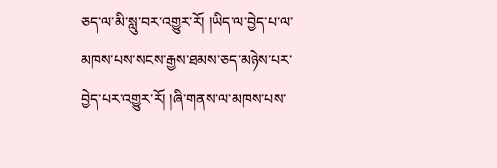ཅད་ལ་མི་སླུ་བར་འགྱུར་རོ། །ཡིད་ལ་བྱེད་པ་ལ་མཁས་པས་སངས་རྒྱས་ཐམས་ཅད་མཉེས་པར་བྱེད་པར་འགྱུར་རོ། །ཞི་གནས་ལ་མཁས་པས་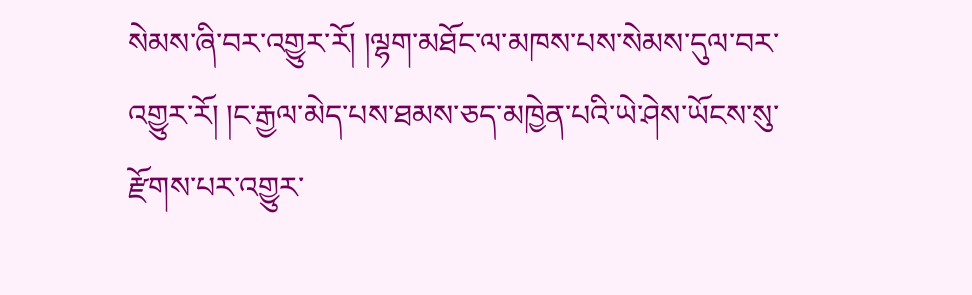སེམས་ཞི་བར་འགྱུར་རོ། །ལྷག་མཐོང་ལ་མཁས་པས་སེམས་དུལ་བར་འགྱུར་རོ། །ང་རྒྱལ་མེད་པས་ཐམས་ཅད་མཁྱེན་པའི་ཡེ་ཤེས་ཡོངས་སུ་རྫོགས་པར་འགྱུར་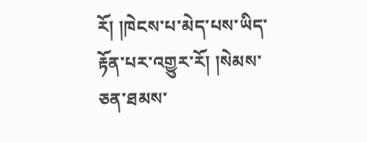རོ། །ཁེངས་པ་མེད་པས་ཡིད་རྟོན་པར་འགྱུར་རོ། །སེམས་ཅན་ཐམས་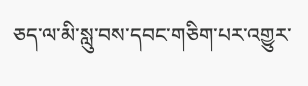ཅད་ལ་མི་སླུ་བས་དབང་གཅིག་པར་འགྱུར་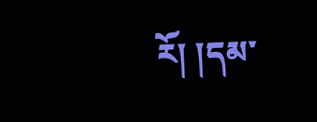རོ། །དམ་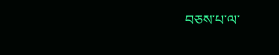བཅས་པ་ལ་